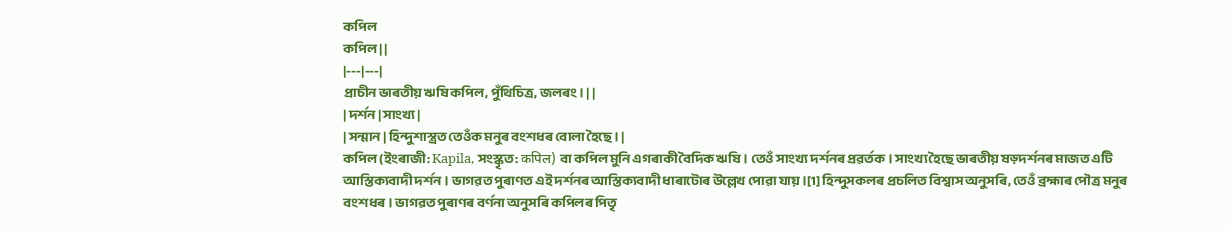কপিল
কপিল | |
|---|---|
প্ৰাচীন ভাৰতীয় ঋষি কপিল, পুঁথিচিত্ৰ, জলৰং। | |
| দৰ্শন | সাংখ্য |
| সন্মান | হিন্দুশাস্ত্ৰত তেওঁক মনুৰ বংশধৰ বোলা হৈছে। |
কপিল (ইংৰাজী: Kapila, সংস্কৃত: कपिल) বা কপিল মুনি এগৰাকী বৈদিক ঋষি। তেওঁ সাংখ্য দৰ্শনৰ প্ৰৱৰ্তক। সাংখ্য হৈছে ভাৰতীয় ষড়্দৰ্শনৰ মাজত এটি আস্তিক্যবাদী দৰ্শন। ভাগৱত পুৰাণত এই দৰ্শনৰ আস্তিক্যবাদী ধাৰাটোৰ উল্লেখ পোৱা যায়।[1] হিন্দুসকলৰ প্ৰচলিত বিশ্বাস অনুসৰি, তেওঁ ব্ৰহ্মাৰ পৌত্ৰ মনুৰ বংশধৰ। ভাগৱত পুৰাণৰ বৰ্ণনা অনুসৰি কপিলৰ পিতৃ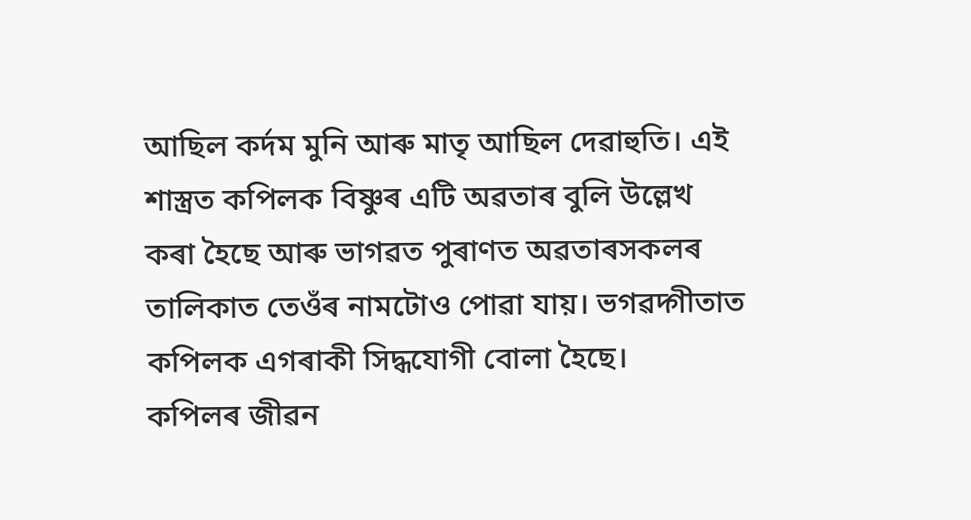আছিল কৰ্দম মুনি আৰু মাতৃ আছিল দেৱাহুতি। এই শাস্ত্ৰত কপিলক বিষ্ণুৰ এটি অৱতাৰ বুলি উল্লেখ কৰা হৈছে আৰু ভাগৱত পুৰাণত অৱতাৰসকলৰ তালিকাত তেওঁৰ নামটোও পোৱা যায়। ভগৱদ্গীতাত কপিলক এগৰাকী সিদ্ধযোগী বোলা হৈছে।
কপিলৰ জীৱন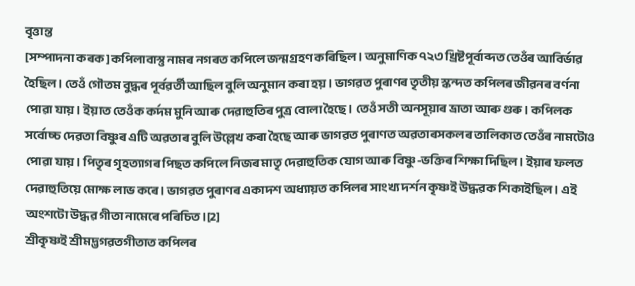বৃত্তান্ত
[সম্পাদনা কৰক]কপিলাবাস্তু নামৰ নগৰত কপিলে জন্মগ্ৰহণ কৰিছিল। অনুমাণিক ৭২৩ খ্ৰিষ্টপূৰ্বাব্দত তেওঁৰ আবিৰ্ভাৱ হৈছিল। তেওঁ গৌতম বুদ্ধৰ পূৰ্বৱৰ্তী আছিল বুলি অনুমান কৰা হয়। ভাগৱত পুৰাণৰ তৃতীয় স্কন্দত কপিলৰ জীৱনৰ বৰ্ণনা পোৱা যায়। ইয়াত তেওঁক কৰ্দম মুনি আৰু দেৱাহুতিৰ পুত্ৰ বোলা হৈছে। তেওঁ সতী অনসূয়াৰ ভ্ৰাতা আৰু গুৰু। কপিলক সৰ্বোচ্চ দেৱতা বিষ্ণুৰ এটি অৱতাৰ বুলি উল্লেখ কৰা হৈছে আৰু ভাগৱত পুৰাণত অৱতাৰসকলৰ তালিকাত তেওঁৰ নামটোও পোৱা যায়। পিতৃৰ গৃহত্যাগৰ পিছত কপিলে নিজৰ মাতৃ দেৱাহুতিক যোগ আৰু বিষ্ণু-ভক্তিৰ শিক্ষা দিছিল। ইয়াৰ ফলত দেৱাহুতিয়ে মোক্ষ লাভ কৰে। ভাগৱত পুৰাণৰ একাদশ অধ্যায়ত কপিলৰ সাংখ্য দৰ্শন কৃষ্ণই উদ্ধৱক শিকাইছিল। এই অংশটো উদ্ধৱ গীতা নামেৰে পৰিচিত।[2]
শ্ৰীকৃষ্ণই শ্ৰীমদ্ভগৱতগীতাত কপিলৰ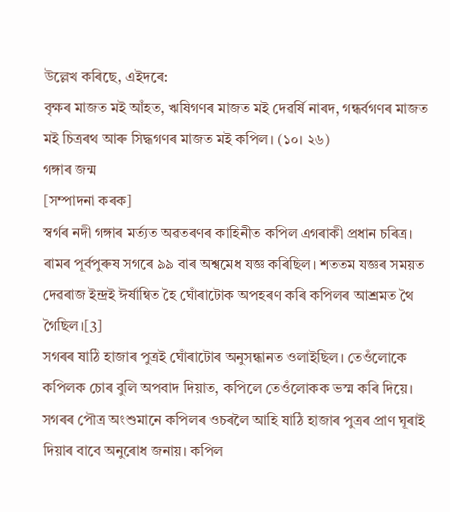উল্লেখ কৰিছে, এইদৰে:
বৃক্ষৰ মাজত মই আঁহত, ঋষিগণৰ মাজত মই দেৱৰ্ষি নাৰদ, গন্ধৰ্বগণৰ মাজত মই চিত্ৰৰথ আৰু সিদ্ধগণৰ মাজত মই কপিল। (১০। ২৬)
গঙ্গাৰ জন্ম
[সম্পাদনা কৰক]
স্বৰ্গৰ নদী গঙ্গাৰ মৰ্ত্যত অৱতৰণৰ কাহিনীত কপিল এগৰাকী প্ৰধান চৰিত্ৰ। ৰামৰ পূৰ্বপুৰুষ সগৰে ৯৯ বাৰ অশ্বমেধ যজ্ঞ কৰিছিল। শততম যজ্ঞৰ সময়ত দেৱৰাজ ইন্দ্ৰই ঈৰ্ষান্বিত হৈ ঘোঁৰাটোক অপহৰণ কৰি কপিলৰ আশ্ৰমত থৈ গৈছিল।[3]
সগৰৰ ষাঠি হাজাৰ পুত্ৰই ঘোঁৰাটোৰ অনুসন্ধানত ওলাইছিল। তেওঁলোকে কপিলক চোৰ বুলি অপবাদ দিয়াত, কপিলে তেওঁলোকক ভস্ম কৰি দিয়ে। সগৰৰ পৌত্ৰ অংশুমানে কপিলৰ ওচৰলৈ আহি ষাঠি হাজাৰ পুত্ৰৰ প্ৰাণ ঘূৰাই দিয়াৰ বাবে অনুৰোধ জনায়। কপিল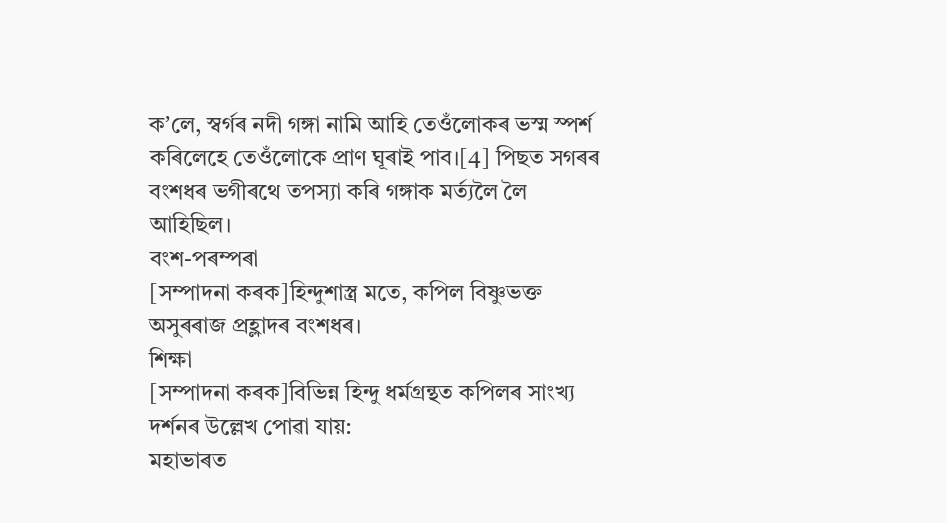কʼলে, স্বৰ্গৰ নদী গঙ্গা নামি আহি তেওঁলোকৰ ভস্ম স্পৰ্শ কৰিলেহে তেওঁলোকে প্ৰাণ ঘূৰাই পাব।[4] পিছত সগৰৰ বংশধৰ ভগীৰথে তপস্যা কৰি গঙ্গাক মৰ্ত্যলৈ লৈ আহিছিল।
বংশ-পৰম্পৰা
[সম্পাদনা কৰক]হিন্দুশাস্ত্ৰ মতে, কপিল বিষ্ণুভক্ত অসুৰৰাজ প্ৰহ্লাদৰ বংশধৰ।
শিক্ষা
[সম্পাদনা কৰক]বিভিন্ন হিন্দু ধৰ্মগ্ৰন্থত কপিলৰ সাংখ্য দৰ্শনৰ উল্লেখ পোৱা যায়:
মহাভাৰত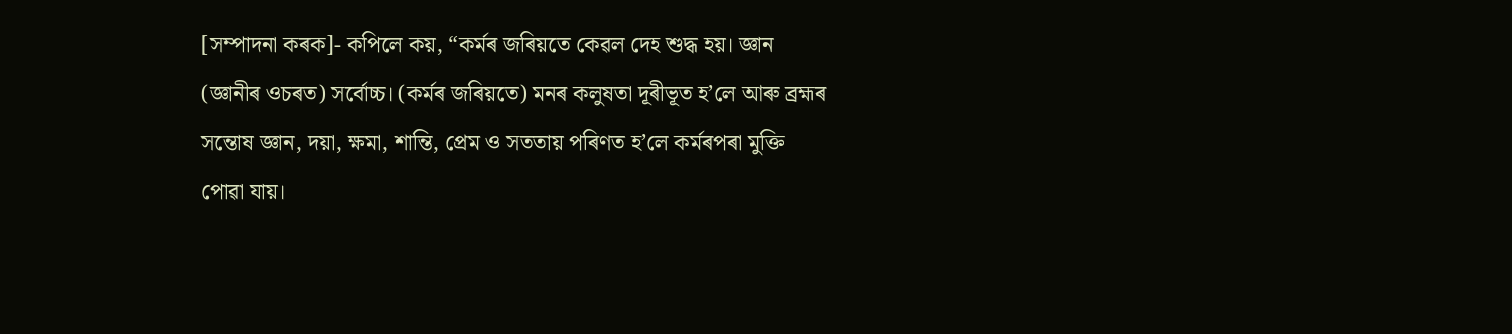[সম্পাদনা কৰক]- কপিলে কয়, “কৰ্মৰ জৰিয়তে কেৱল দেহ শুদ্ধ হয়। জ্ঞান (জ্ঞানীৰ ওচৰত) সৰ্বোচ্চ। (কৰ্মৰ জৰিয়তে) মনৰ কলুষতা দূৰীভূত হʼলে আৰু ব্ৰহ্মৰ সন্তোষ জ্ঞান, দয়া, ক্ষমা, শান্তি, প্ৰেম ও সততায় পৰিণত হʼলে কৰ্মৰপৰা মুক্তি পোৱা যায়।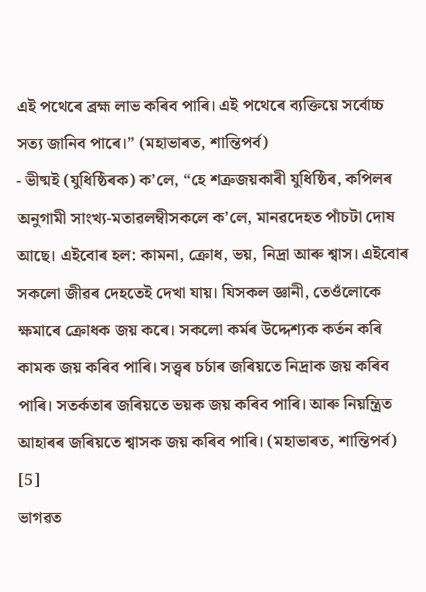এই পথেৰে ব্ৰহ্ম লাভ কৰিব পাৰি। এই পথেৰে ব্যক্তিয়ে সৰ্বোচ্চ সত্য জানিব পাৰে।” (মহাভাৰত, শান্তিপৰ্ব)
- ভীষ্মই (যুধিষ্ঠিৰক) কʼলে, “হে শত্ৰুজয়কাৰী যুধিষ্ঠিৰ, কপিলৰ অনুগামী সাংখ্য-মতাৱলম্বীসকলে কʼলে, মানৱদেহত পাঁচটা দোষ আছে। এইবোৰ হল: কামনা, ক্ৰোধ, ভয়, নিদ্ৰা আৰু শ্বাস। এইবোৰ সকলো জীৱৰ দেহতেই দেখা যায়। যিসকল জ্ঞানী, তেওঁলোকে ক্ষমাৰে ক্ৰোধক জয় কৰে। সকলো কৰ্মৰ উদ্দেশ্যক কৰ্তন কৰি কামক জয় কৰিব পাৰি। সত্ত্বৰ চৰ্চাৰ জৰিয়তে নিদ্ৰাক জয় কৰিব পাৰি। সতৰ্কতাৰ জৰিয়তে ভয়ক জয় কৰিব পাৰি। আৰু নিয়ন্ত্ৰিত আহাৰৰ জৰিয়তে শ্বাসক জয় কৰিব পাৰি। (মহাভাৰত, শান্তিপৰ্ব) [5]
ভাগৱত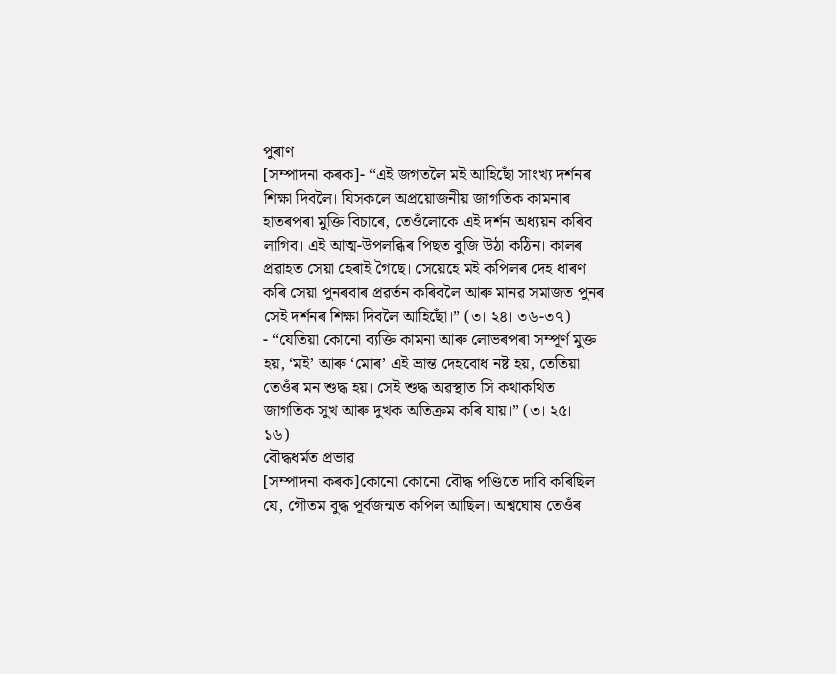পুৰাণ
[সম্পাদনা কৰক]- “এই জগতলৈ মই আহিছোঁ সাংখ্য দৰ্শনৰ শিক্ষা দিবলৈ। যিসকলে অপ্ৰয়োজনীয় জাগতিক কামনাৰ হাতৰপৰা মুক্তি বিচাৰে, তেওঁলোকে এই দৰ্শন অধ্যয়ন কৰিব লাগিব। এই আত্ম-উপলব্ধিৰ পিছত বুজি উঠা কঠিন। কালৰ প্ৰৱাহত সেয়া হেৰাই গৈছে। সেয়েহে মই কপিলৰ দেহ ধাৰণ কৰি সেয়া পুনৰবাৰ প্ৰৱৰ্তন কৰিবলৈ আৰু মানৱ সমাজত পুনৰ সেই দৰ্শনৰ শিক্ষা দিবলৈ আহিছোঁ।” (৩। ২৪। ৩৬-৩৭)
- “যেতিয়া কোনো ব্যক্তি কামনা আৰু লোভৰপৰা সম্পূৰ্ণ মুক্ত হয়, ‘মই’ আৰু ‘মোৰ’ এই ভ্ৰান্ত দেহবোধ নষ্ট হয়, তেতিয়া তেওঁৰ মন শুদ্ধ হয়। সেই শুদ্ধ অৱস্থাত সি কথাকথিত জাগতিক সুখ আৰু দুখক অতিক্ৰম কৰি যায়।” (৩। ২৫। ১৬)
বৌদ্ধধৰ্মত প্ৰভাৱ
[সম্পাদনা কৰক]কোনো কোনো বৌদ্ধ পণ্ডিতে দাবি কৰিছিল যে, গৌতম বুদ্ধ পূৰ্বজন্মত কপিল আছিল। অশ্বঘোষ তেওঁৰ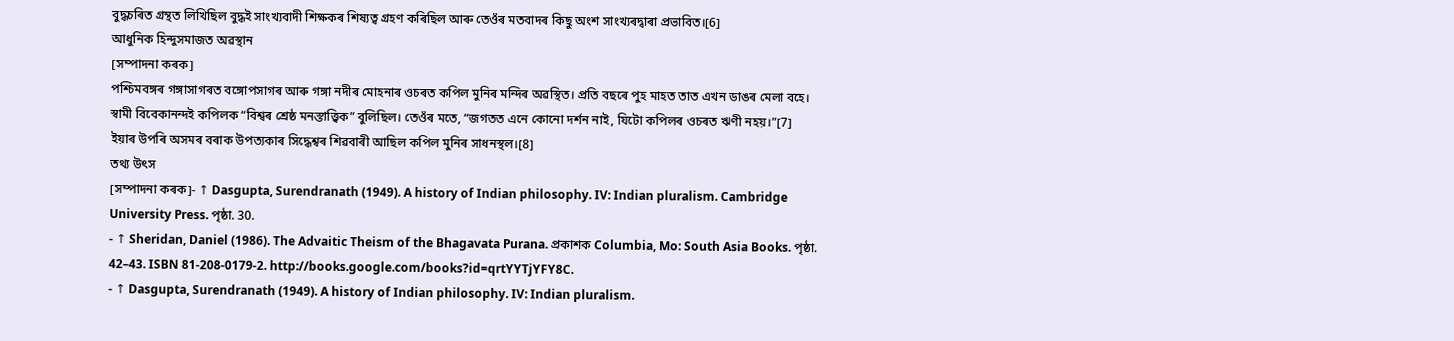বুদ্ধচৰিত গ্ৰন্থত লিখিছিল বুদ্ধই সাংখ্যবাদী শিক্ষকৰ শিষ্যত্ব গ্ৰহণ কৰিছিল আৰু তেওঁৰ মতবাদৰ কিছু অংশ সাংখ্যৰদ্বাৰা প্ৰভাবিত।[6]
আধুনিক হিন্দুসমাজত অৱস্থান
[সম্পাদনা কৰক]
পশ্চিমবঙ্গৰ গঙ্গাসাগৰত বঙ্গোপসাগৰ আৰু গঙ্গা নদীৰ মোহনাৰ ওচৰত কপিল মুনিৰ মন্দিৰ অৱস্থিত। প্ৰতি বছৰে পুহ মাহত তাত এখন ডাঙৰ মেলা বহে।
স্বামী বিবেকানন্দই কপিলক “বিশ্বৰ শ্ৰেষ্ঠ মনস্তাত্ত্বিক” বুলিছিল। তেওঁৰ মতে, “জগতত এনে কোনো দৰ্শন নাই, যিটো কপিলৰ ওচৰত ঋণী নহয়।”[7]
ইয়াৰ উপৰি অসমৰ বৰাক উপত্যকাৰ সিদ্ধেশ্বৰ শিৱবাৰী আছিল কপিল মুনিৰ সাধনস্থল।[8]
তথ্য উৎস
[সম্পাদনা কৰক]- ↑ Dasgupta, Surendranath (1949). A history of Indian philosophy. IV: Indian pluralism. Cambridge University Press. পৃষ্ঠা. 30.
- ↑ Sheridan, Daniel (1986). The Advaitic Theism of the Bhagavata Purana. প্ৰকাশক Columbia, Mo: South Asia Books. পৃষ্ঠা. 42–43. ISBN 81-208-0179-2. http://books.google.com/books?id=qrtYYTjYFY8C.
- ↑ Dasgupta, Surendranath (1949). A history of Indian philosophy. IV: Indian pluralism.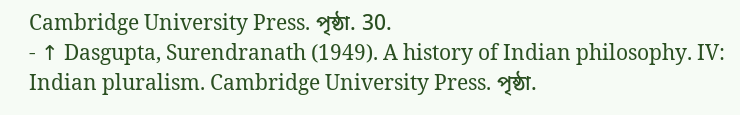Cambridge University Press. পৃষ্ঠা. 30.
- ↑ Dasgupta, Surendranath (1949). A history of Indian philosophy. IV: Indian pluralism. Cambridge University Press. পৃষ্ঠা.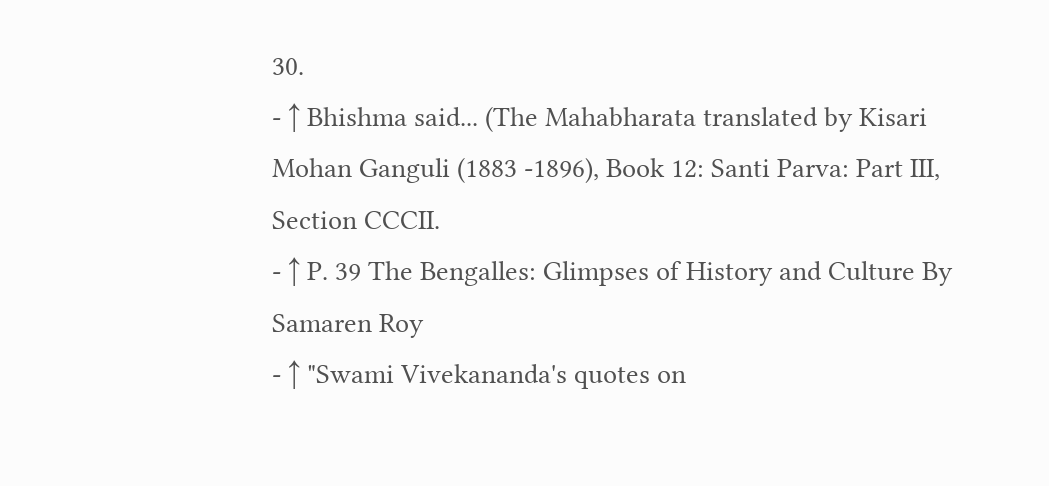30.
- ↑ Bhishma said... (The Mahabharata translated by Kisari Mohan Ganguli (1883 -1896), Book 12: Santi Parva: Part III, Section CCCII.
- ↑ P. 39 The Bengalles: Glimpses of History and Culture By Samaren Roy
- ↑ "Swami Vivekananda's quotes on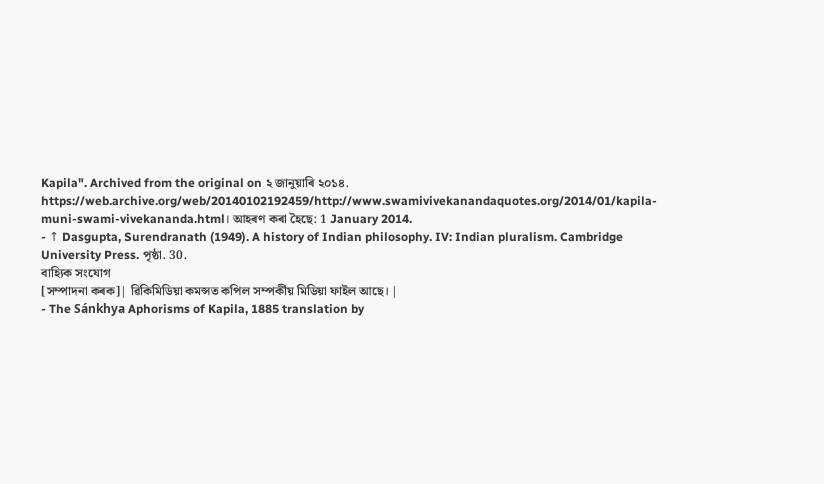Kapila". Archived from the original on ২ জানুয়াৰি ২০১৪. https://web.archive.org/web/20140102192459/http://www.swamivivekanandaquotes.org/2014/01/kapila-muni-swami-vivekananda.html। আহৰণ কৰা হৈছে: 1 January 2014.
- ↑ Dasgupta, Surendranath (1949). A history of Indian philosophy. IV: Indian pluralism. Cambridge University Press. পৃষ্ঠা. 30.
বাহ্যিক সংযোগ
[সম্পাদনা কৰক]| ৱিকিমিডিয়া কমন্সত কপিল সম্পৰ্কীয় মিডিয়া ফাইল আছে। |
- The Sánkhya Aphorisms of Kapila, 1885 translation by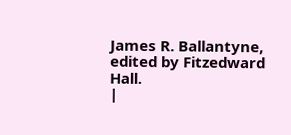James R. Ballantyne, edited by Fitzedward Hall.
|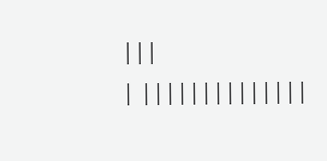|||
| ||||||||||||||